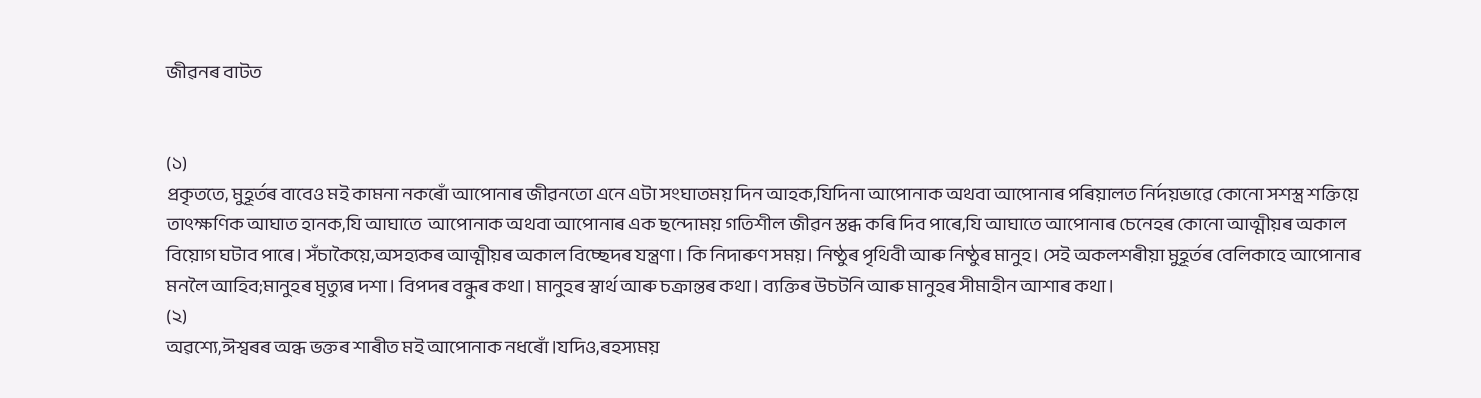জীৱনৰ বাটত


(১)
প্রকৃততে, মুহূৰ্তৰ বাবেও মই কামনা নকৰোঁ আপোনাৰ জীৱনতো এনে এটা সংঘাতময় দিন আহক,যিদিনা আপোনাক অথবা আপোনাৰ পৰিয়ালত নিৰ্দয়ভাৱে কোনো সশস্ত্র শক্তিয়ে তাৎক্ষণিক আঘাত হানক,যি আঘাতে  আপোনাক অথবা আপোনাৰ এক ছন্দোময় গতিশীল জীৱন স্তব্ধ কৰি দিব পাৰে,যি আঘাতে আপোনাৰ চেনেহৰ কোনো আত্মীয়ৰ অকাল বিয়োগ ঘটাব পাৰে। সঁচাকৈয়ে,অসহ্যকৰ আত্মীয়ৰ অকাল বিচ্ছেদৰ যন্ত্রণা। কি নিদাৰুণ সময়। নিষ্ঠুৰ পৃথিবী আৰু নিষ্ঠুৰ মানুহ। সেই অকলশৰীয়া মুহূৰ্তৰ বেলিকাহে আপোনাৰ মনলৈ আহিব;মানুহৰ মৃত্যুৰ দশা। বিপদৰ বন্ধুৰ কথা। মানুহৰ স্বাৰ্থ আৰু চক্রান্তৰ কথা। ব্যক্তিৰ উচটনি আৰু মানুহৰ সীমাহীন আশাৰ কথা।
(২)
অৱশ্যে,ঈশ্বৰৰ অন্ধ ভক্তৰ শাৰীত মই আপোনাক নধৰোঁ।যদিও,ৰহস্যময়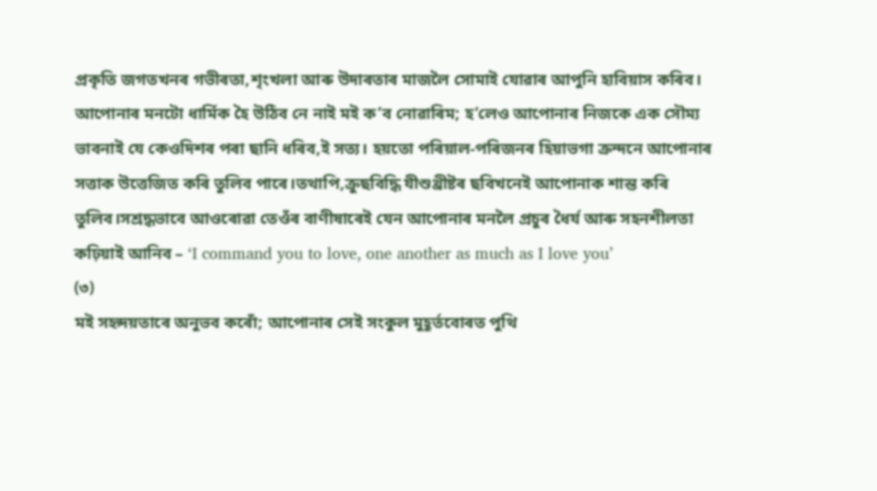প্রকৃতি জগতখনৰ গভীৰতা,শৃংখলা আৰু উদাৰতাৰ মাজলৈ সোমাই যোৱাৰ আপুনি হাবিয়াস কৰিব। আপোনাৰ মনটো ধাৰ্মিক হৈ উঠিব নে নাই মই ক’ব নোৱাৰিম; হ’লেও আপোনাৰ নিজকে এক সৌম্য ভাবনাই যে কেওদিশৰ পৰা ছানি ধৰিব,ই সত্য। হয়তো পৰিয়াল-পৰিজনৰ হিয়াভগা ক্রন্দনে আপোনাৰ সত্তাক উত্তেজিত কৰি তুলিব পাৰে।তথাপি,ক্রুছবিদ্ধি যীশুখ্রীষ্টৰ ছবিখনেই আপোনাক শান্ত কৰি তুলিব।সশ্রদ্ধভাবে আওৰোৱা তেওঁৰ বাণীষাৰেই যেন আপোনাৰ মনলৈ প্রচুৰ ধৈৰ্য আৰু সহনশীলতা কঢ়িয়াই আনিব – ‘I command you to love, one another as much as I love you’
(৩)
মই সহৃদয়তাৰে অনুভব কৰোঁ; আপোনাৰ সেই সংকুল মুহূৰ্তবোৰত পুথি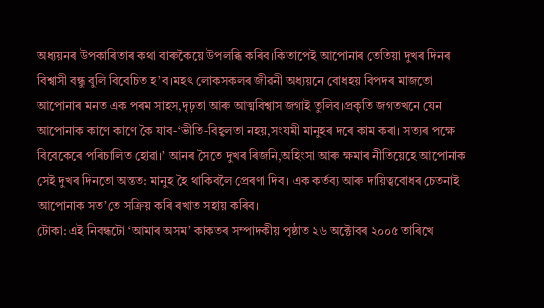অধ্যয়নৰ উপকাৰিতাৰ কথা বাৰুকৈয়ে উপলব্ধি কৰিব।কিতাপেই আপোনাৰ তেতিয়া দুখৰ দিনৰ বিশ্বাসী বন্ধু বুলি বিবেচিত হ’ব।মহৎ লোকসকলৰ জীৱনী অধ্যয়নে বোধহয় বিপদৰ মাজতো আপোনাৰ মনত এক পৰম সাহস,দৃঢ়তা আৰু আত্মবিশ্বাস জগাই তুলিব।প্রকৃতি জগতখনে যেন আপোনাক কাণে কাণে কৈ যাব-‘ভীতি-বিহ্বলতা নহয়,সংযমী মানুহৰ দৰে কাম কৰা। সত্যৰ পক্ষে বিবেকেৰে পৰিচালিত হোৱা।’ আনৰ সৈতে দুখৰ ৰিজনি,অহিংসা আৰু ক্ষমাৰ নীতিয়েহে আপোনাক সেই দুখৰ দিনতো অন্তত: মানুহ হৈ থাকিবলৈ প্রেৰণা দিব। এক কৰ্তব্য আৰু দায়িত্ববোধৰ চেতনাই আপোনাক সত’তে সক্রিয় কৰি ৰখাত সহায় কৰিব।
টোকা: এই নিবন্ধটো ‘আমাৰ অসম’ কাকতৰ সম্পাদকীয় পৃষ্ঠাত ২৬ অক্টোবৰ ২০০৫ তাৰিখে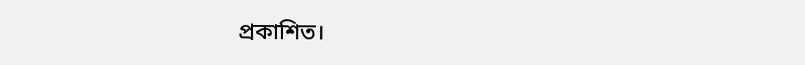প্রকাশিত।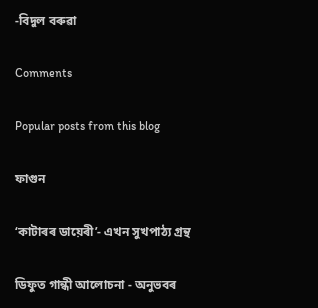-বিদুল বৰুৱা

Comments

Popular posts from this blog

ফাগুন

‘কাটাৰৰ ডায়েৰী’- এখন সুখপাঠ্য গ্রন্থ

ডিফুত গান্ধী আলোচনা - অনুভবৰ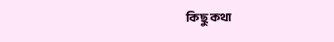কিছু কথা